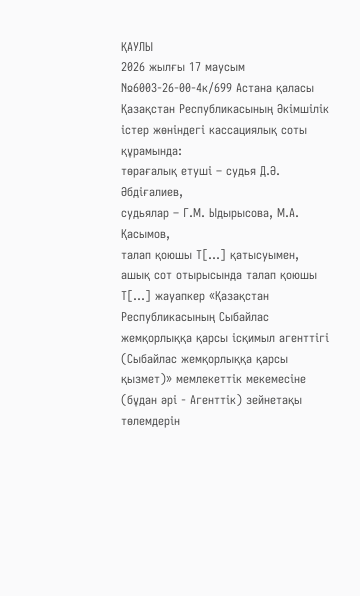ҚАУЛЫ
2026 жылғы 17 маусым №6003-26-00-4к/699 Астана қаласы
Қазақстан Республикасының Әкімшілік істер жөніндегі кассациялық соты құрамында:
төрағалық етуші – судья Д.Ә. Әбдіғалиев,
судьялар – Г.М. Ыдырысова, М.А. Қасымов,
талап қоюшы Т[...] қатысуымен,
ашық сот отырысында талап қоюшы Т[...] жауапкер «Қазақстан Республикасының Сыбайлас жемқорлыққа қарсы ісқимыл агенттігі (Сыбайлас жемқорлыққа қарсы қызмет)» мемлекеттік мекемесіне (бұдан әрі - Агенттік) зейнетақы төлемдерін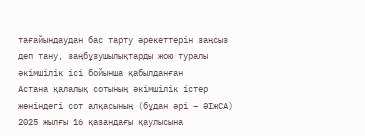тағайындаудан бас тарту әрекеттерін заңсыз деп тану, заңбұзушылықтарды жою туралы әкімшілік ісі бойынша қабылданған
Астана қалалық сотының әкімшілік істер жөніндегі сот алқасының (бұдан әрі – ӘІжСА) 2025 жылғы 16 қазандағы қаулысына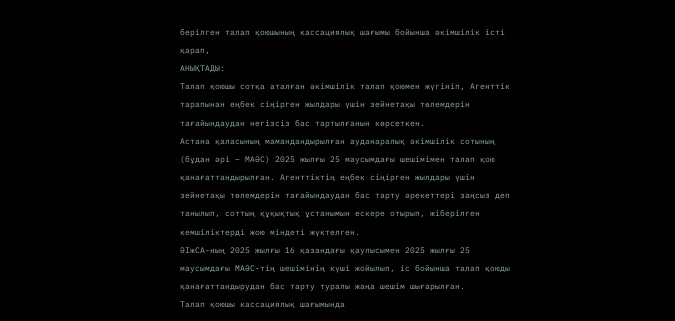берілген талап қоюшының кассациялық шағымы бойынша әкімшілік істі қарап,
АНЫҚТАДЫ:
Талап қоюшы сотқа аталған әкімшілік талап қоюмен жүгініп, Агенттік тарапынан еңбек сіңірген жылдары үшін зейнетақы төлемдерін тағайындаудан негізсіз бас тартылғанын көрсеткен.
Астана қаласының мамандандырылған ауданаралық әкімшілік сотының (бұдан әрі – МАӘС) 2025 жылғы 25 маусымдағы шешімімен талап қою қанағаттандырылған. Агенттіктің еңбек сіңірген жылдары үшін зейнетақы төлемдерін тағайындаудан бас тарту әрекеттері заңсыз деп танылып, соттың құқықтық ұстанымын ескере отырып, жіберілген кемшіліктерді жою міндеті жүктелген.
ӘІжСА-ның 2025 жылғы 16 қазандағы қаулысымен 2025 жылғы 25 маусымдағы МАӘС-тің шешімінің күші жойылып, іс бойынша талап қоюды қанағаттандырудан бас тарту туралы жаңа шешім шығарылған.
Талап қоюшы кассациялық шағымында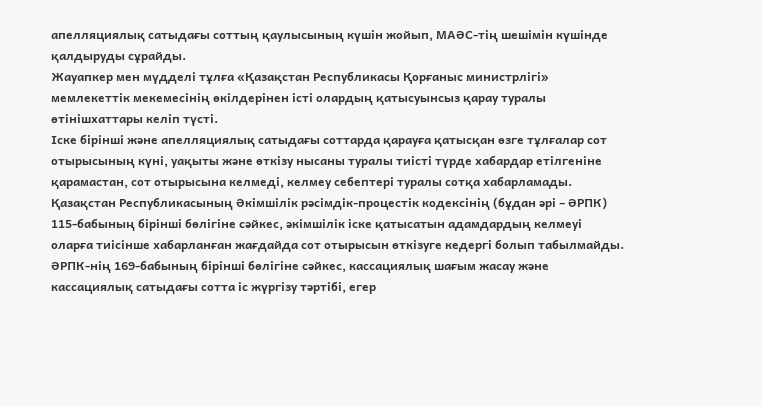апелляциялық сатыдағы соттың қаулысының күшін жойып, МАӘС-тің шешімін күшінде қалдыруды сұрайды.
Жауапкер мен мүдделі тұлға «Қазақстан Республикасы Қорғаныс министрлігі» мемлекеттік мекемесінің өкілдерінен істі олардың қатысуынсыз қарау туралы өтінішхаттары келіп түсті.
Іске бірінші және апелляциялық сатыдағы соттарда қарауға қатысқан өзге тұлғалар сот отырысының күні, уақыты және өткізу нысаны туралы тиісті түрде хабардар етілгеніне қарамастан, сот отырысына келмеді, келмеу себептері туралы сотқа хабарламады.
Қазақстан Республикасының Әкімшілік рәсімдік-процестік кодексінің (бұдан әрі – ӘРПК) 115-бабының бірінші бөлігіне сәйкес, әкімшілік іске қатысатын адамдардың келмеуі оларға тиісінше хабарланған жағдайда сот отырысын өткізуге кедергі болып табылмайды.
ӘРПК-нің 169-бабының бірінші бөлігіне сәйкес, кассациялық шағым жасау және кассациялық сатыдағы сотта іс жүргізу тәртібі, егер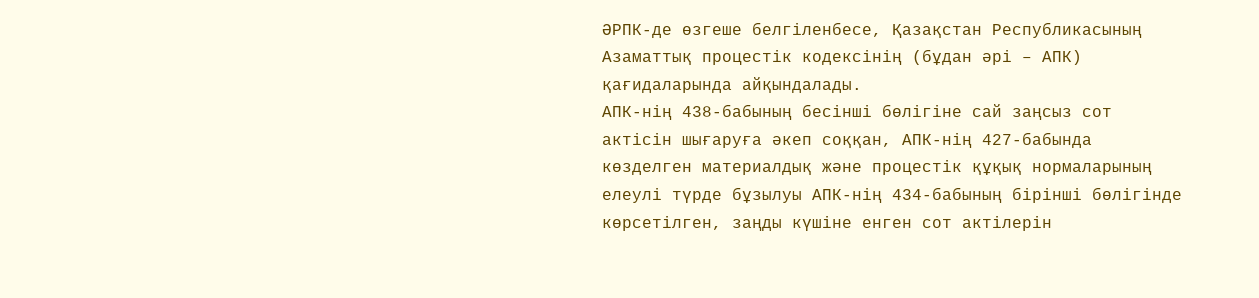ӘРПК-де өзгеше белгіленбесе, Қазақстан Республикасының Азаматтық процестік кодексінің (бұдан әрі – АПК) қағидаларында айқындалады.
АПК-нің 438-бабының бесінші бөлігіне сай заңсыз сот актiсiн шығаруға әкеп соққан, АПК-нің 427-бабында көзделген материалдық және процестік құқық нормаларының елеулi түрде бұзылуы АПК-нің 434-бабының бірінші бөлігінде көрсетілген, заңды күшіне енген сот актілерін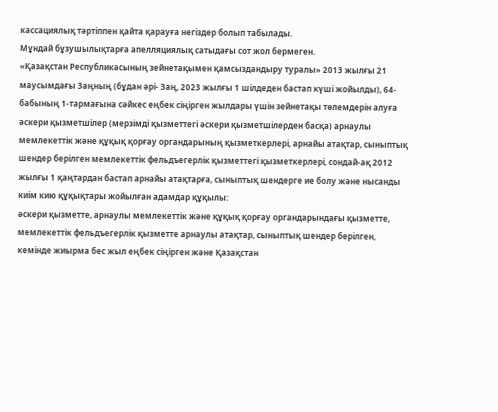кассациялық тәртіппен қайта қарауға негiздер болып табылады.
Мұндай бұзушылықтарға апелляциялық сатыдағы сот жол бермеген.
«Қазақстан Республикасының зейнетақымен қамсыздандыру туралы» 2013 жылғы 21 маусымдағы Заңның (бұдан әрі- Заң, 2023 жылғы 1 шілдеден бастап күші жойылды), 64- бабының 1-тармағына сәйкес еңбек сіңірген жылдары үшін зейнетақы төлемдерін алуға әскери қызметшілер (мерзімді қызметтегі әскери қызметшілерден басқа) арнаулы мемлекеттік және құқық қорғау органдарының қызметкерлері, арнайы атақтар, сыныптық шендер берілген мемлекеттік фельдъегерлік қызметтегі қызметкерлері, сондай-ақ 2012 жылғы 1 қаңтардан бастап арнайы атақтарға, сыныптық шендерге ие болу және нысанды киім кию құқықтары жойылған адамдар құқылы:
әскери қызметте, арнаулы мемлекеттік және құқық қорғау органдарындағы қызметте, мемлекеттік фельдъегерлік қызметте арнаулы атақтар, сыныптық шендер берілген, кемiнде жиырма бес жыл еңбек сiңiрген және Қазақстан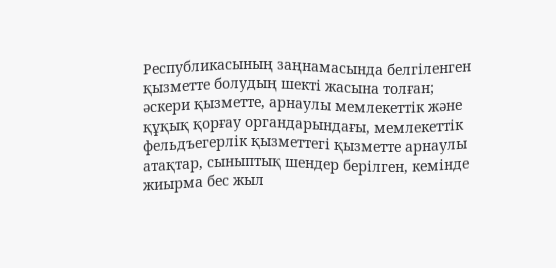Республикасының заңнамасында белгіленген қызметте болудың шекті жасына толған;
әскери қызметте, арнаулы мемлекеттік және құқық қорғау органдарындағы, мемлекеттік фельдъегерлік қызметтегі қызметте арнаулы атақтар, сыныптық шендер берілген, кемінде жиырма бес жыл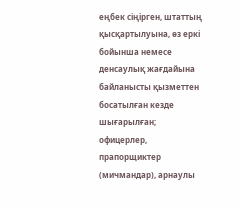еңбек сiңiрген, штаттың қысқартылуына, өз еркі бойынша немесе денсаулық жағдайына байланысты қызметтен босатылған кезде шығарылған;
офицерлер, прапорщиктер (мичмандар), арнаулы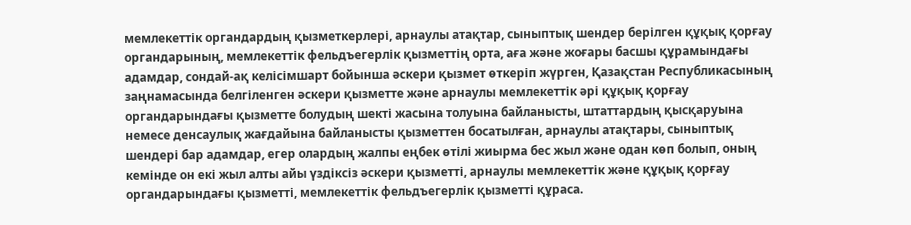мемлекеттік органдардың қызметкерлері, арнаулы атақтар, сыныптық шендер берілген құқық қорғау органдарының, мемлекеттік фельдъегерлік қызметтің орта, аға және жоғары басшы құрамындағы адамдар, сондай-ақ келісімшарт бойынша әскери қызмет өткеріп жүрген, Қазақстан Республикасының заңнамасында белгіленген әскери қызметте және арнаулы мемлекеттік әрі құқық қорғау органдарындағы қызметте болудың шекті жасына толуына байланысты, штаттардың қысқаруына немесе денсаулық жағдайына байланысты қызметтен босатылған, арнаулы атақтары, сыныптық шендері бар адамдар, егер олардың жалпы еңбек өтілі жиырма бес жыл және одан көп болып, оның кемінде он екі жыл алты айы үздіксіз әскери қызметті, арнаулы мемлекеттік және құқық қорғау органдарындағы қызметті, мемлекеттік фельдъегерлік қызметті құраса.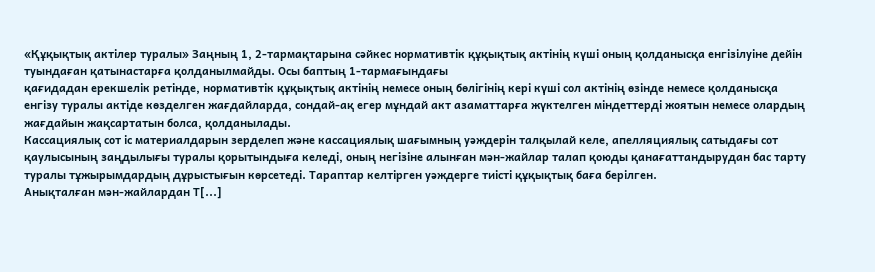«Құқықтық актілер туралы» Заңның 1, 2-тармақтарына сәйкес нормативтік құқықтық актінің күші оның қолданысқа енгізілуіне дейін туындаған қатынастарға қолданылмайды. Осы баптың 1-тармағындағы
қағидадан ерекшелік ретінде, нормативтік құқықтық актінің немесе оның бөлігінің кері күші сол актінің өзінде немесе қолданысқа енгізу туралы актіде көзделген жағдайларда, сондай-ақ егер мұндай акт азаматтарға жүктелген міндеттерді жоятын немесе олардың жағдайын жақсартатын болса, қолданылады.
Кассациялық сот іс материалдарын зерделеп және кассациялық шағымның уәждерін талқылай келе, апелляциялық сатыдағы сот қаулысының заңдылығы туралы қорытындыға келеді, оның негізіне алынған мән-жайлар талап қоюды қанағаттандырудан бас тарту туралы тұжырымдардың дұрыстығын көрсетеді. Тараптар келтірген уәждерге тиісті құқықтық баға берілген.
Анықталған мән-жайлардан Т[...]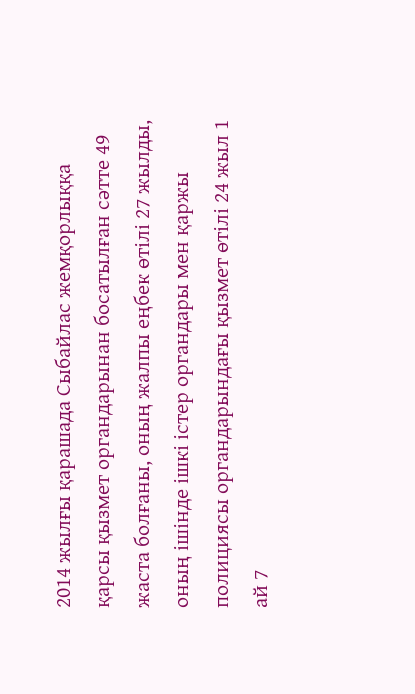2014 жылғы қарашада Сыбайлас жемқорлыққа қарсы қызмет органдарынан босатылған сәтте 49 жаста болғаны, оның жалпы еңбек өтілі 27 жылды, оның ішінде ішкі істер органдары мен қаржы полициясы органдарындағы қызмет өтілі 24 жыл 1 ай 7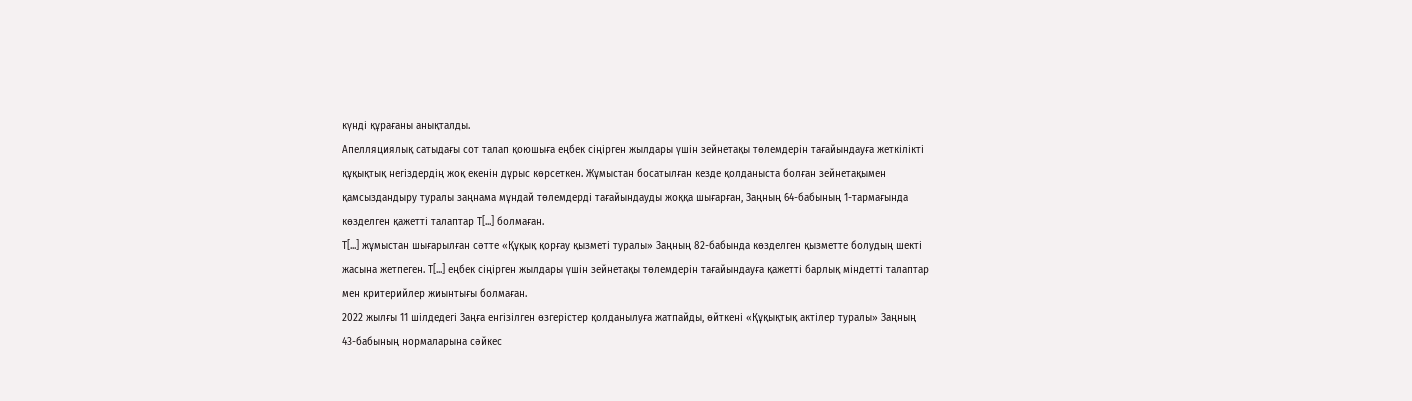күнді құрағаны анықталды.
Апелляциялық сатыдағы сот талап қоюшыға еңбек сіңірген жылдары үшін зейнетақы төлемдерін тағайындауға жеткілікті құқықтық негіздердің жоқ екенін дұрыс көрсеткен. Жұмыстан босатылған кезде қолданыста болған зейнетақымен қамсыздандыру туралы заңнама мұндай төлемдерді тағайындауды жоққа шығарған, Заңның 64-бабының 1-тармағында көзделген қажетті талаптар Т[...] болмаған.
Т[...] жұмыстан шығарылған сәтте «Құқық қорғау қызметі туралы» Заңның 82-бабында көзделген қызметте болудың шекті жасына жетпеген. Т[...] еңбек сіңірген жылдары үшін зейнетақы төлемдерін тағайындауға қажетті барлық міндетті талаптар мен критерийлер жиынтығы болмаған.
2022 жылғы 11 шілдедегі Заңға енгізілген өзгерістер қолданылуға жатпайды, өйткені «Құқықтық актілер туралы» Заңның 43-бабының нормаларына сәйкес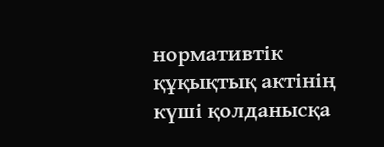нормативтік құқықтық актінің күші қолданысқа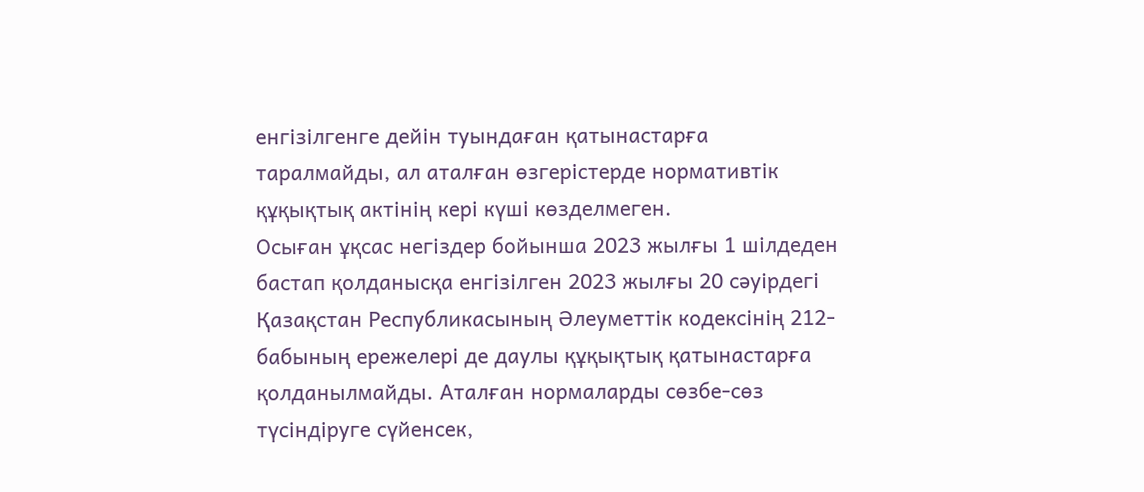енгізілгенге дейін туындаған қатынастарға таралмайды, ал аталған өзгерістерде нормативтік құқықтық актінің кері күші көзделмеген.
Осыған ұқсас негіздер бойынша 2023 жылғы 1 шілдеден бастап қолданысқа енгізілген 2023 жылғы 20 сәуірдегі Қазақстан Республикасының Әлеуметтік кодексінің 212-бабының ережелері де даулы құқықтық қатынастарға қолданылмайды. Аталған нормаларды сөзбе-сөз түсіндіруге сүйенсек,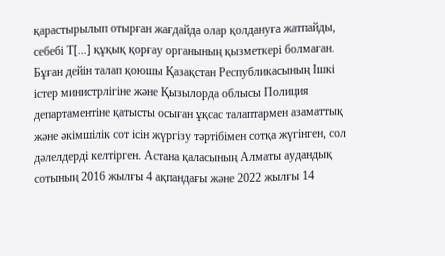қарастырылып отырған жағдайда олар қолдануға жатпайды, себебі Т[...] құқық қорғау органының қызметкері болмаған.
Бұған дейін талап қоюшы Қазақстан Республикасының Ішкі істер министрлігіне және Қызылорда облысы Полиция департаментіне қатысты осыған ұқсас талаптармен азаматтық және әкімшілік сот ісін жүргізу тәртібімен сотқа жүгінген, сол дәлелдерді келтірген. Астана қаласының Алматы аудандық сотының 2016 жылғы 4 ақпандағы және 2022 жылғы 14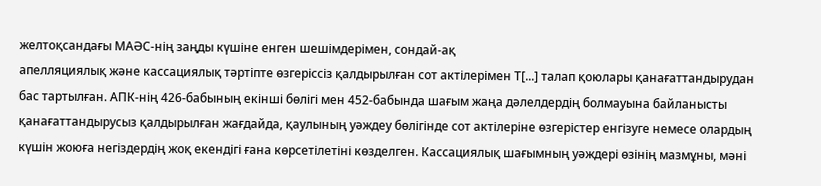желтоқсандағы МАӘС-нің заңды күшіне енген шешімдерімен, сондай-ақ
апелляциялық және кассациялық тәртіпте өзгеріссіз қалдырылған сот актілерімен Т[...] талап қоюлары қанағаттандырудан бас тартылған. АПК-нің 426-бабының екінші бөлігі мен 452-бабында шағым жаңа дәлелдердің болмауына байланысты қанағаттандырусыз қалдырылған жағдайда, қаулының уәждеу бөлігінде сот актілеріне өзгерістер енгізуге немесе олардың күшін жоюға негіздердің жоқ екендігі ғана көрсетілетіні көзделген. Кассациялық шағымның уәждері өзінің мазмұны, мәні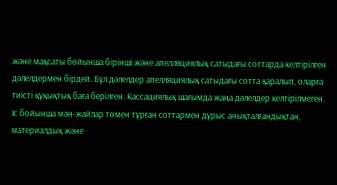және мақсаты бойынша бірінші және апелляциялық сатыдағы соттарда келтірілген дәлелдермен бірдей. Бұл дәлелдер апелляциялық сатыдағы сотта қаралып, оларға тиісті құқықтық баға берілген. Кассациялық шағымда жаңа дәлелдер келтірілмеген.
Іс бойынша мән-жайлар төмен тұрған соттармен дұрыс анықталғандықтан, материалдық және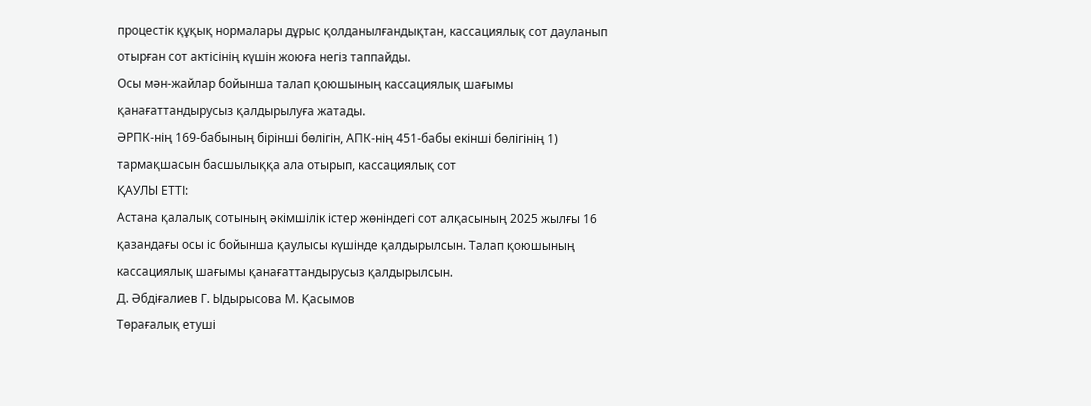процестік құқық нормалары дұрыс қолданылғандықтан, кассациялық сот дауланып отырған сот актісінің күшін жоюға негіз таппайды.
Осы мән-жайлар бойынша талап қоюшының кассациялық шағымы қанағаттандырусыз қалдырылуға жатады.
ӘРПК-нің 169-бабының бірінші бөлігін, АПК-нің 451-бабы екінші бөлігінің 1) тармақшасын басшылыққа ала отырып, кассациялық сот
ҚАУЛЫ ЕТТІ:
Астана қалалық сотының әкімшілік істер жөніндегі сот алқасының 2025 жылғы 16 қазандағы осы іс бойынша қаулысы күшінде қалдырылсын. Талап қоюшының кассациялық шағымы қанағаттандырусыз қалдырылсын.
Д. Әбдіғалиев Г. Ыдырысова М. Қасымов
Төрағалық етуші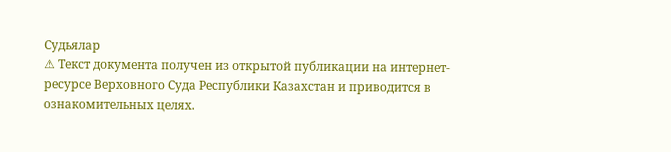Судьялар
⚠ Текст документа получен из открытой публикации на интернет-ресурсе Верховного Суда Республики Казахстан и приводится в ознакомительных целях.